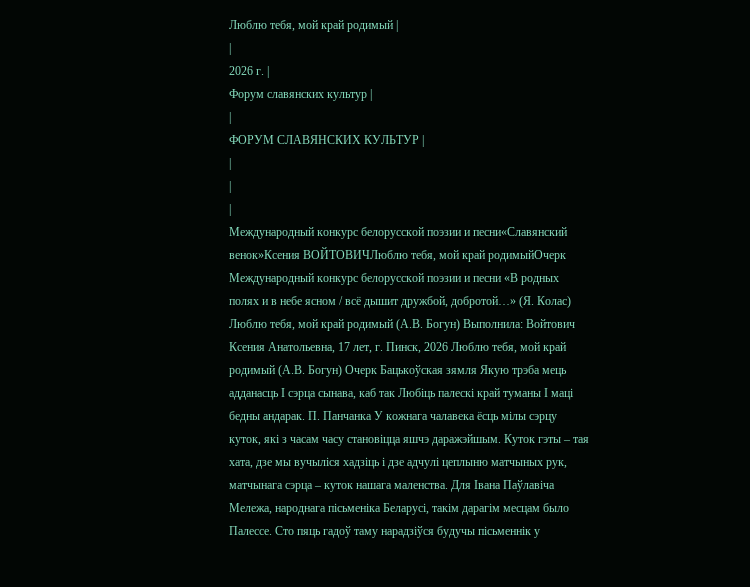Люблю тебя, мой край родимый |
|
2026 г. |
Форум славянских культур |
|
ФОРУМ СЛАВЯНСКИХ КУЛЬТУР |
|
|
|
Международный конкурс белорусской поэзии и песни«Славянский венок»Ксения ВОЙТОВИЧЛюблю тебя, мой край родимыйОчерк Международный конкурс белорусской поэзии и песни «В родных полях и в небе ясном / всё дышит дружбой, добротой…» (Я. Колас) Люблю тебя, мой край родимый (А.В. Богун) Выполнила: Войтович Ксения Анатольевна, 17 лет, г. Пинск, 2026 Люблю тебя, мой край родимый (А.В. Богун) Очерк Бацькоўская зямля Якую трэба мець адданасць І сэрца сынава, каб так Любіць палескі край туманы І маці бедны андарак. П. Панчанка У кожнага чалавека ёсць мілы сэрцу куток, які з часам часу становіцца яшчэ даражэйшым. Куток гэты – тая хата, дзе мы вучыліся хадзіць і дзе адчулі цеплыню матчыных рук, матчынага сэрца – куток нашага маленства. Для Івана Паўлавіча Мележа, народнага пісьменіка Беларусі, такім дарагім месцам было Палессе. Сто пяць гадоў таму нарадзіўся будучы пісьменнік у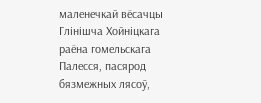маленечкай вёсачцы Глінішча Хойніцкага раёна гомельскага Палесся, пасярод бязмежных лясоў,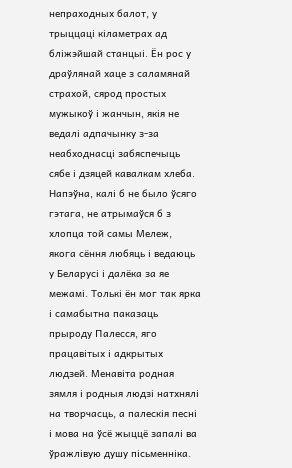непраходных балот, у трыццаці кіламетрах ад бліжэйшай станцыі. Ён рос у драўлянай хаце з саламянай страхой, сярод простых мужыкоў і жанчын, якія не ведалі адпачынку з-за неабходнасці забяспечыць сябе і дзяцей кавалкам хлеба. Напэўна, калі б не было ўсяго гэтага, не атрымаўся б з хлопца той самы Мележ, якога сёння любяць і ведаюць у Беларусі і далёка за яе межамі. Толькі ён мог так ярка і самабытна паказаць прыроду Палесся, яго працавітых і адкрытых людзей. Менавіта родная зямля і родныя людзі натхнялі на творчасць, а палескія песні і мова на ўсё жыццё запалі ва ўражлівую душу пісьменніка.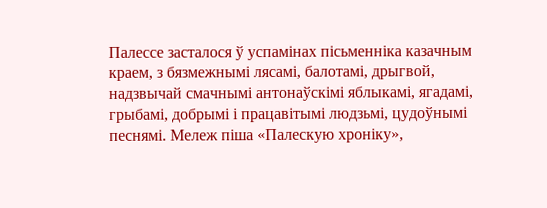Палессе засталося ў успамінах пісьменніка казачным краем, з бязмежнымі лясамі, балотамі, дрыгвой, надзвычай смачнымі антонаўскімі яблыкамі, ягадамі, грыбамі, добрымі і працавітымі людзьмі, цудоўнымі песнямі. Мележ піша «Палескую хроніку»,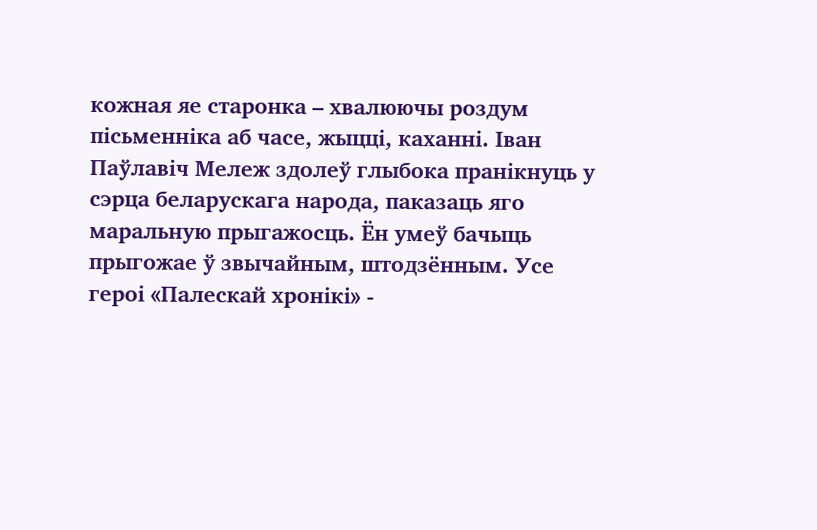кожная яе старонка – хвалюючы роздум пісьменніка аб часе, жыцці, каханні. Іван Паўлавіч Мележ здолеў глыбока пранікнуць у сэрца беларускага народа, паказаць яго маральную прыгажосць. Ён умеў бачыць прыгожае ў звычайным, штодзённым. Усе героі «Палескай хронікі» -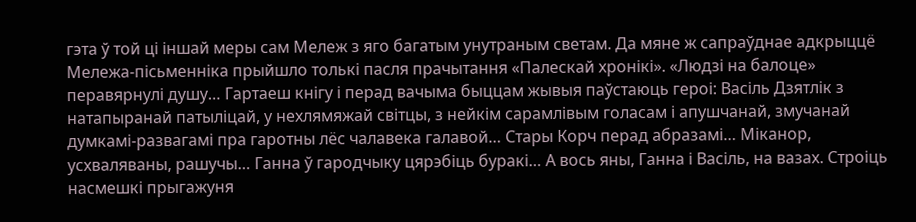гэта ў той ці іншай меры сам Мележ з яго багатым унутраным светам. Да мяне ж сапраўднае адкрыццё Мележа-пісьменніка прыйшло толькі пасля прачытання «Палескай хронікі». «Людзі на балоце» перавярнулі душу… Гартаеш кнігу і перад вачыма быццам жывыя паўстаюць героі: Васіль Дзятлік з натапыранай патыліцай, у нехлямяжай світцы, з нейкім сарамлівым голасам і апушчанай, змучанай думкамі-развагамі пра гаротны лёс чалавека галавой… Стары Корч перад абразамі… Міканор, усхваляваны, рашучы… Ганна ў гародчыку цярэбіць буракі… А вось яны, Ганна і Васіль, на вазах. Строіць насмешкі прыгажуня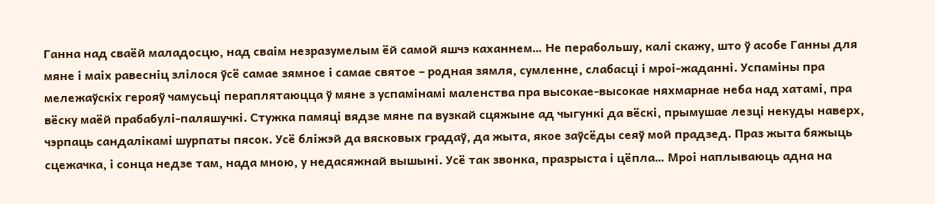Ганна над сваёй маладосцю, над сваім незразумелым ёй самой яшчэ каханнем… Не перабольшу, калі скажу, што ў асобе Ганны для мяне і маіх равесніц злілося ўсё самае зямное і самае святое – родная зямля, сумленне, слабасці і мроі-жаданні. Успаміны пра мележаўскіх герояў чамусьці пераплятаюцца ў мяне з успамінамі маленства пра высокае-высокае няхмарнае неба над хатамі, пра вёску маёй прабабулі-паляшучкі. Стужка памяці вядзе мяне па вузкай сцяжыне ад чыгункі да вёскі, прымушае лезці некуды наверх, чэрпаць сандалікамі шурпаты пясок. Усё бліжэй да вясковых градаў, да жыта, якое заўсёды сеяў мой прадзед. Праз жыта бяжыць сцежачка, і сонца недзе там, нада мною, у недасяжнай вышыні. Усё так звонка, празрыста і цёпла… Мроі наплываюць адна на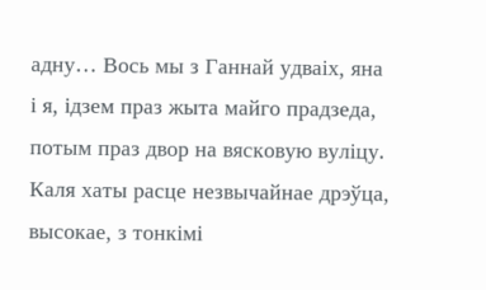адну… Вось мы з Ганнай удваіх, яна і я, ідзем праз жыта майго прадзеда, потым праз двор на вясковую вуліцу. Каля хаты расце незвычайнае дрэўца, высокае, з тонкімі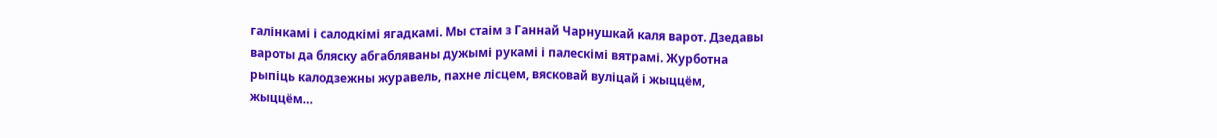галінкамі і салодкімі ягадкамі. Мы стаім з Ганнай Чарнушкай каля варот. Дзедавы вароты да бляску абгабляваны дужымі рукамі і палескімі вятрамі. Журботна рыпіць калодзежны журавель, пахне лісцем, вясковай вуліцай і жыццём, жыццём…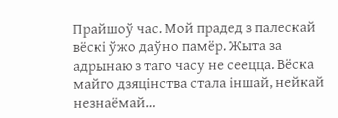Прайшоў час. Мой прадед з палескай вёскі ўжо даўно памёр. Жыта за адрынаю з таго часу не сеецца. Вёска майго дзяцінства стала іншай, нейкай незнаёмай…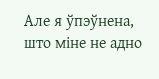Але я ўпэўнена, што міне не адно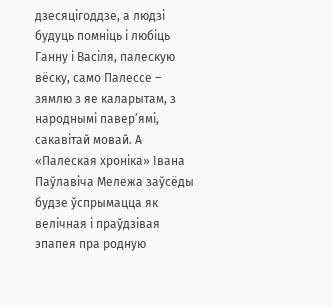дзесяцігоддзе, а людзі будуць помніць і любіць Ганну і Васіля, палескую вёску, само Палессе – зямлю з яе каларытам, з народнымі павер’ямі, сакавітай мовай. А «Палеская хроніка» Івана Паўлавіча Мележа заўсёды будзе ўспрымацца як велічная і праўдзівая эпапея пра родную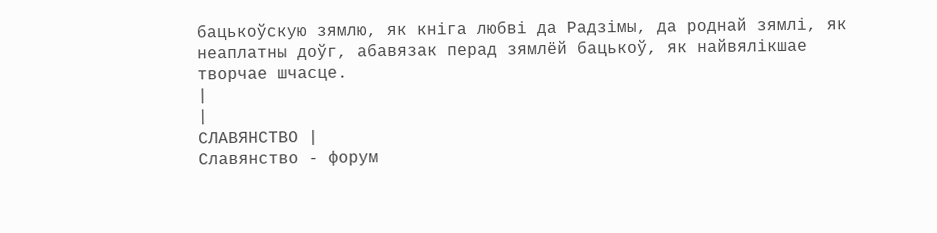бацькоўскую зямлю, як кніга любві да Радзімы, да роднай зямлі, як неаплатны доўг, абавязак перад зямлёй бацькоў, як найвялікшае творчае шчасце.
|
|
СЛАВЯНСТВО |
Славянство - форум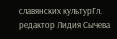славянских культурГл. редактор Лидия Сычева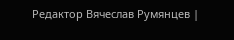Редактор Вячеслав Румянцев |